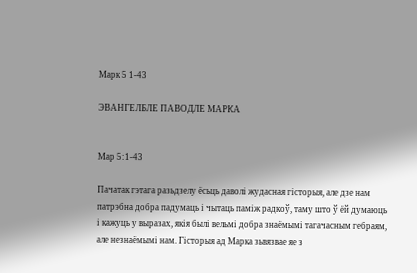Марк 5 1-43

ЭВАНГЕЛБЛЕ ПАВОДЛЕ МАРКА


Мар 5:1-43

Пачатак гэтага разьдзелу ёсьць даволі жудасная гісторыя, але дзе нам патрэбна добра падумаць і чытаць паміж радкоў, таму што ў ёй думаюць і кажуць у выразах, якія былі вельмі добра знаёмымі тагачасным гебраям, але незнаёмымі нам. Гісторыя ад Марка зьвязвае яе з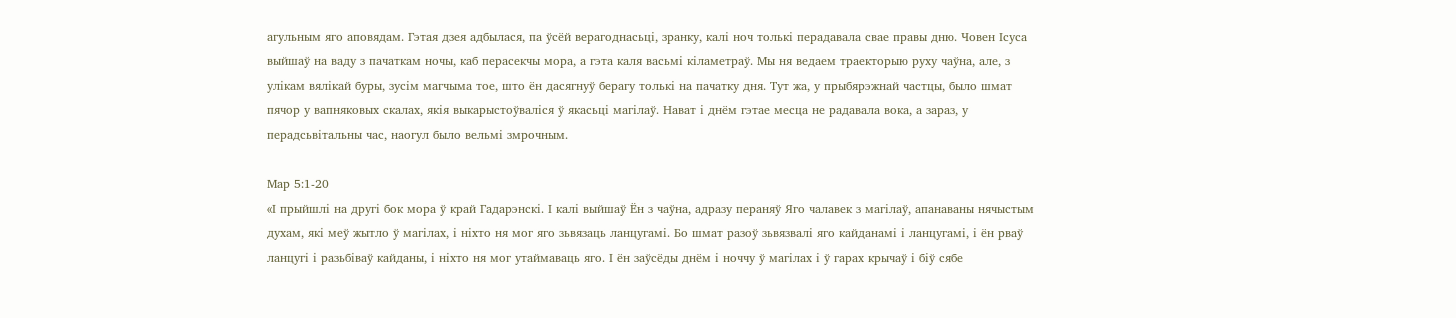агульным яго аповядам. Гэтая дзея адбылася, па ўсёй верагоднасьці, зранку, калі ноч толькі перадавала свае правы дню. Човен Ісуса выйшаў на ваду з пачаткам ночы, каб перасекчы мора, а гэта каля васьмі кіламетраў. Мы ня ведаем траекторыю руху чаўна, але, з улікам вялікай буры, зусім магчыма тое, што ён дасягнуў берагу толькі на пачатку дня. Тут жа, у прыбярэжнай частцы, было шмат пячор у вапняковых скалах, якія выкарыстоўваліся ў якасьці магілаў. Нават і днём гэтае месца не радавала вока, а зараз, у перадсьвітальны час, наогул было вельмі змрочным.

Мар 5:1-20
«І прыйшлі на другі бок мора ў край Гадарэнскі. І калі выйшаў Ён з чаўна, адразу пераняў Яго чалавек з магілаў, апанаваны нячыстым духам, які меў жытло ў магілах, і ніхто ня мог яго зьвязаць ланцугамі. Бо шмат разоў зьвязвалі яго кайданамі і ланцугамі, і ён рваў ланцугі і разьбіваў кайданы, і ніхто ня мог утаймаваць яго. І ён заўсёды днём і ноччу ў магілах і ў гарах крычаў і біў сябе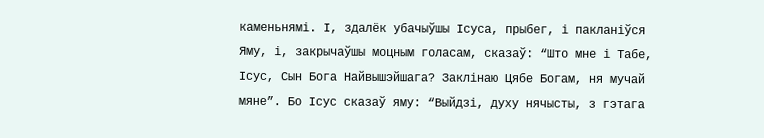каменьнямі. І, здалёк убачыўшы Ісуса, прыбег, і пакланіўся Яму, і, закрычаўшы моцным голасам, сказаў: “Што мне і Табе, Ісус, Сын Бога Найвышэйшага? Заклінаю Цябе Богам, ня мучай мяне”. Бо Ісус сказаў яму: “Выйдзі, духу нячысты, з гэтага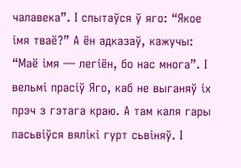чалавека”. І спытаўся ў яго: “Якое імя тваё?” А ён адказаў, кажучы: “Маё імя — легіён, бо нас многа”. І вельмі прасіў Яго, каб не выганяў іх прэч з гэтага краю. А там каля гары пасьвіўся вялікі гурт сьвіняў. І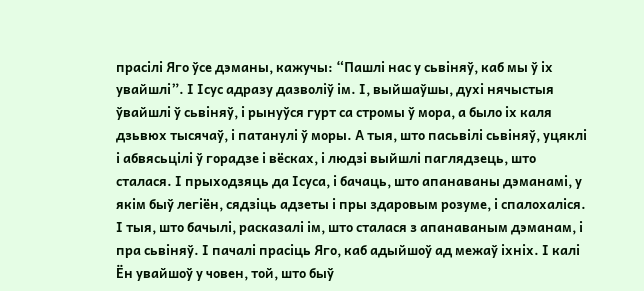прасілі Яго ўсе дэманы, кажучы: “Пашлі нас у сьвіняў, каб мы ў іх увайшлі”. І Ісус адразу дазволіў ім. І, выйшаўшы, духі нячыстыя ўвайшлі ў сьвіняў, і рынуўся гурт са стромы ў мора, а было іх каля дзьвюх тысячаў, і патанулі ў моры. А тыя, што пасьвілі сьвіняў, уцяклі і абвясьцілі ў горадзе і вёсках, і людзі выйшлі паглядзець, што сталася. І прыходзяць да Ісуса, і бачаць, што апанаваны дэманамі, у якім быў легіён, сядзіць адзеты і пры здаровым розуме, і спалохаліся. І тыя, што бачылі, расказалі ім, што сталася з апанаваным дэманам, і пра сьвіняў. І пачалі прасіць Яго, каб адыйшоў ад межаў іхніх. І калі Ён увайшоў у човен, той, што быў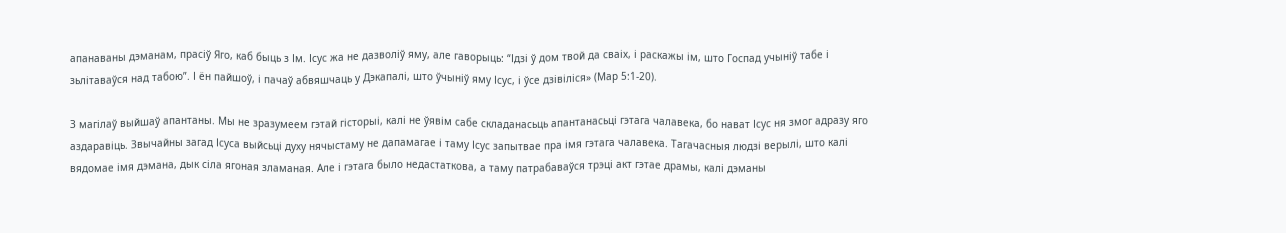апанаваны дэманам, прасіў Яго, каб быць з Ім. Ісус жа не дазволіў яму, але гаворыць: “Ідзі ў дом твой да сваіх, і раскажы ім, што Госпад учыніў табе і зьлітаваўся над табою”. І ён пайшоў, і пачаў абвяшчаць у Дэкапалі, што ўчыніў яму Ісус, і ўсе дзівіліся» (Мар 5:1-20).

З магілаў выйшаў апантаны. Мы не зразумеем гэтай гісторыі, калі не ўявім сабе складанасьць апантанасьці гэтага чалавека, бо нават Ісус ня змог адразу яго аздаравіць. Звычайны загад Ісуса выйсьці духу нячыстаму не дапамагае і таму Ісус запытвае пра імя гэтага чалавека. Тагачасныя людзі верылі, што калі вядомае імя дэмана, дык сіла ягоная зламаная. Але і гэтага было недастаткова, а таму патрабаваўся трэці акт гэтае драмы, калі дэманы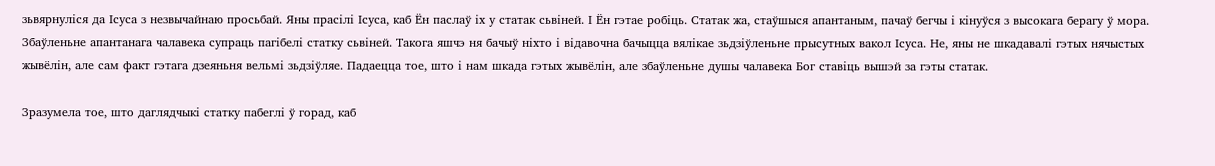зьвярнуліся да Ісуса з незвычайнаю просьбай. Яны прасілі Ісуса, каб Ён паслаў іх у статак сьвіней. І Ён гэтае робіць. Статак жа, стаўшыся апантаным, пачаў бегчы і кінуўся з высокага берагу ў мора. Збаўленьне апантанага чалавека супраць пагібелі статку сьвіней. Такога яшчэ ня бачыў ніхто і відавочна бачыцца вялікае зьдзіўленьне прысутных вакол Ісуса. Не, яны не шкадавалі гэтых нячыстых жывёлін, але сам факт гэтага дзеяньня вельмі зьдзіўляе. Падаецца тое, што і нам шкада гэтых жывёлін, але збаўленьне душы чалавека Бог ставіць вышэй за гэты статак.

Зразумела тое, што даглядчыкі статку пабеглі ў горад, каб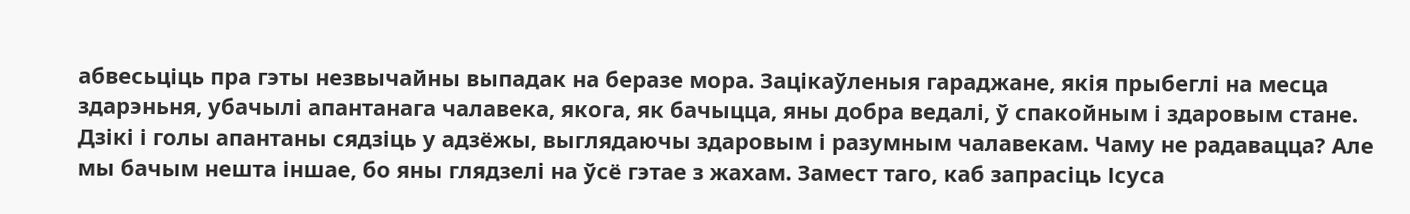абвесьціць пра гэты незвычайны выпадак на беразе мора. Зацікаўленыя гараджане, якія прыбеглі на месца здарэньня, убачылі апантанага чалавека, якога, як бачыцца, яны добра ведалі, ў спакойным і здаровым стане. Дзікі і голы апантаны сядзіць у адзёжы, выглядаючы здаровым і разумным чалавекам. Чаму не радавацца? Але мы бачым нешта іншае, бо яны глядзелі на ўсё гэтае з жахам. Замест таго, каб запрасіць Ісуса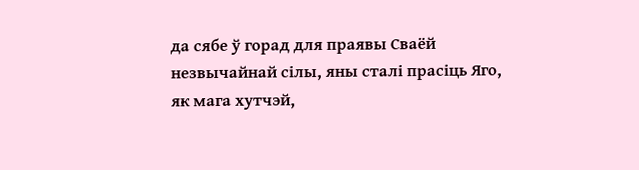да сябе ў горад для праявы Сваёй незвычайнай сілы, яны сталі прасіць Яго, як мага хутчэй,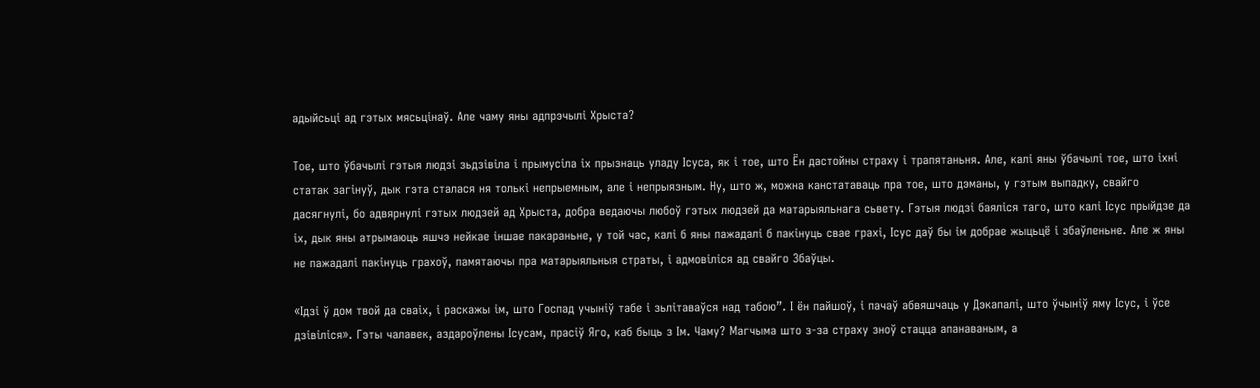адыйсьці ад гэтых мясьцінаў. Але чаму яны адпрэчылі Хрыста?

Тое, што ўбачылі гэтыя людзі зьдзівіла і прымусіла іх прызнаць уладу Ісуса, як і тое, што Ён дастойны страху і трапятаньня. Але, калі яны ўбачылі тое, што іхні статак загінуў, дык гэта сталася ня толькі непрыемным, але і непрыязным. Ну, што ж, можна канстатаваць пра тое, што дэманы, у гэтым выпадку, свайго дасягнулі, бо адвярнулі гэтых людзей ад Хрыста, добра ведаючы любоў гэтых людзей да матарыяльнага сьвету. Гэтыя людзі баяліся таго, што калі Ісус прыйдзе да іх, дык яны атрымаюць яшчэ нейкае іншае пакараньне, у той час, калі б яны пажадалі б пакінуць свае грахі, Ісус даў бы ім добрае жыцьцё і збаўленьне. Але ж яны не пажадалі пакінуць грахоў, памятаючы пра матарыяльныя страты, і адмовіліся ад свайго Збаўцы.

«Ідзі ў дом твой да сваіх, і раскажы ім, што Госпад учыніў табе і зьлітаваўся над табою”. І ён пайшоў, і пачаў абвяшчаць у Дэкапалі, што ўчыніў яму Ісус, і ўсе дзівіліся». Гэты чалавек, аздароўлены Ісусам, прасіў Яго, каб быць з Ім. Чаму? Магчыма што з-за страху зноў стацца апанаваным, а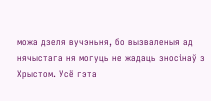можа дзеля вучэньня, бо вызваленыя ад нячыстага ня могуць не жадаць зносінаў з Хрыстом. Усё гэта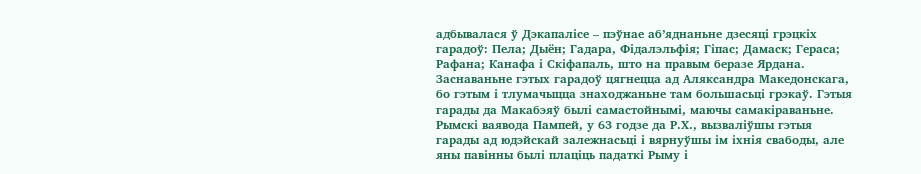адбывалася ў Дэкапалісе – пэўнае аб’яднаньне дзесяці грэцкіх гарадоў: Пела; Дыён; Гадара, Фідалэльфія; Гіпас; Дамаск; Гераса; Рафана; Канафа і Скіфапаль, што на правым беразе Ярдана. Заснаваньне гэтых гарадоў цягнецца ад Аляксандра Македонскага, бо гэтым і тлумачыцца знаходжаньне там большасьці грэкаў. Гэтыя гарады да Макабэяў былі самастойнымі, маючы самакіраваньне. Рымскі ваявода Пампей, у 63 годзе да Р.Х., вызваліўшы гэтыя гарады ад юдэйскай залежнасьці і вярнуўшы ім іхнія свабоды, але яны павінны былі плаціць падаткі Рыму і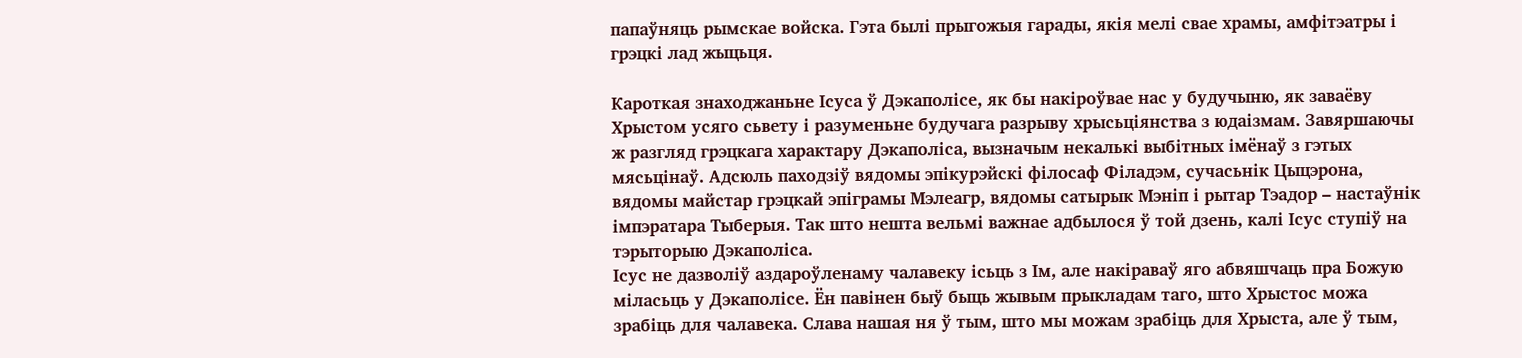папаўняць рымскае войска. Гэта былі прыгожыя гарады, якія мелі свае храмы, амфітэатры і грэцкі лад жыцьця.

Кароткая знаходжаньне Ісуса ў Дэкаполісе, як бы накіроўвае нас у будучыню, як заваёву Хрыстом усяго сьвету і разуменьне будучага разрыву хрысьціянства з юдаізмам. Завяршаючы ж разгляд грэцкага характару Дэкаполіса, вызначым некалькі выбітных імёнаў з гэтых мясьцінаў. Адсюль паходзіў вядомы эпікурэйскі філосаф Філадэм, сучасьнік Цыцэрона, вядомы майстар грэцкай эпіграмы Мэлеагр, вядомы сатырык Мэніп і рытар Тэадор – настаўнік імпэратара Тыберыя. Так што нешта вельмі важнае адбылося ў той дзень, калі Ісус ступіў на тэрыторыю Дэкаполіса.
Ісус не дазволіў аздароўленаму чалавеку ісьць з Ім, але накіраваў яго абвяшчаць пра Божую міласьць у Дэкаполісе. Ён павінен быў быць жывым прыкладам таго, што Хрыстос можа зрабіць для чалавека. Слава нашая ня ў тым, што мы можам зрабіць для Хрыста, але ў тым,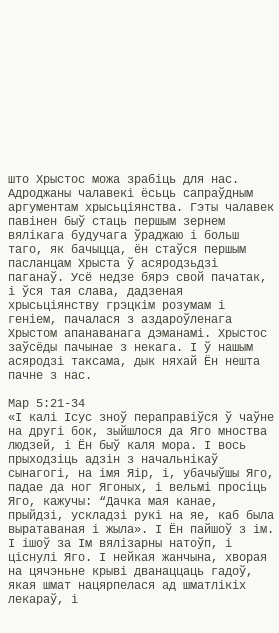што Хрыстос можа зрабіць для нас. Адроджаны чалавекі ёсьць сапраўдным аргументам хрысьціянства. Гэты чалавек павінен быў стаць першым зернем вялікага будучага ўраджаю і больш таго, як бачыцца, ён стаўся першым пасланцам Хрыста ў асяродзьдзі паганаў. Усё недзе бярэ свой пачатак, і ўся тая слава, дадзеная хрысьціянству грэцкім розумам і геніем, пачалася з аздароўленага Хрыстом апанаванага дэманамі. Хрыстос заўсёды пачынае з некага. І ў нашым асяродзі таксама, дык няхай Ён нешта пачне з нас.

Мар 5:21-34
«І калі Ісус зноў пераправіўся ў чаўне на другі бок, зыйшлося да Яго мноства людзей, і Ён быў каля мора. І вось прыходзіць адзін з начальнікаў сынагогі, на імя Яір, і, убачыўшы Яго, падае да ног Ягоных, і вельмі просіць Яго, кажучы: “Дачка мая канае, прыйдзі, ускладзі рукі на яе, каб была выратаваная і жыла». І Ён пайшоў з ім. І ішоў за Ім вялізарны натоўп, і ціснулі Яго. І нейкая жанчына, хворая на цячэньне крыві дванаццаць гадоў, якая шмат нацярпелася ад шматлікіх лекараў, і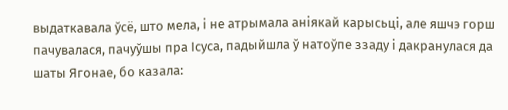выдаткавала ўсё, што мела, і не атрымала аніякай карысьці, але яшчэ горш пачувалася, пачуўшы пра Ісуса, падыйшла ў натоўпе ззаду і дакранулася да шаты Ягонае, бо казала: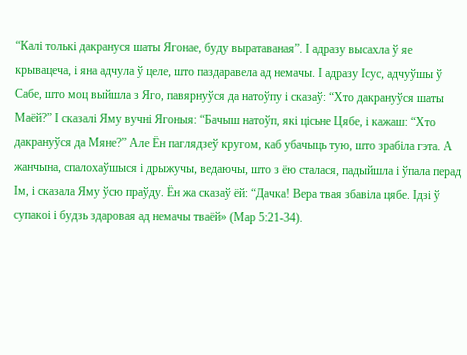“Калі толькі дакрануся шаты Ягонае, буду выратаваная”. І адразу высахла ў яе крывацеча, і яна адчула ў целе, што паздаравела ад немачы. І адразу Ісус, адчуўшы ў Сабе, што моц выйшла з Яго, павярнуўся да натоўпу і сказаў: “Хто дакрануўся шаты Маёй?” І сказалі Яму вучні Ягоныя: “Бачыш натоўп, які цісьне Цябе, і кажаш: “Хто дакрануўся да Мяне?” Але Ён паглядзеў кругом, каб убачыць тую, што зрабіла гэта. А жанчына, спалохаўшыся і дрыжучы, ведаючы, што з ёю сталася, падыйшла і ўпала перад Ім, і сказала Яму ўсю праўду. Ён жа сказаў ёй: “Дачка! Вера твая збавіла цябе. Ідзі ў супакоі і будзь здаровая ад немачы тваёй» (Мар 5:21-34).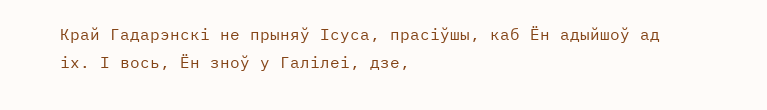Край Гадарэнскі не прыняў Ісуса, прасіўшы, каб Ён адыйшоў ад іх. І вось, Ён зноў у Галілеі, дзе,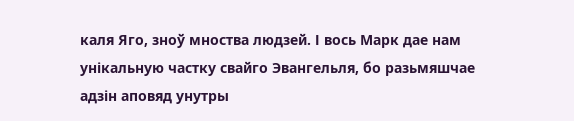каля Яго, зноў мноства людзей. І вось Марк дае нам унікальную частку свайго Эвангельля, бо разьмяшчае адзін аповяд унутры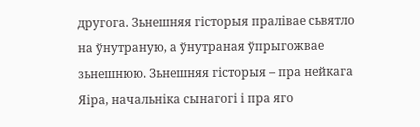другога. Зьнешняя гісторыя пралівае сьвятло на ўнутраную, а ўнутраная ўпрыгожвае зьнешнюю. Зьнешняя гісторыя – пра нейкага Яіра, начальніка сынагогі і пра яго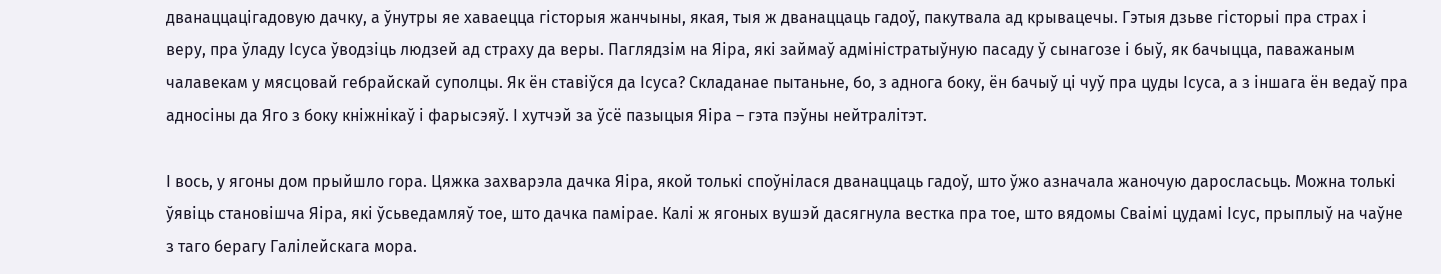дванаццацігадовую дачку, а ўнутры яе хаваецца гісторыя жанчыны, якая, тыя ж дванаццаць гадоў, пакутвала ад крывацечы. Гэтыя дзьве гісторыі пра страх і веру, пра ўладу Ісуса ўводзіць людзей ад страху да веры. Паглядзім на Яіра, які займаў адміністратыўную пасаду ў сынагозе і быў, як бачыцца, паважаным чалавекам у мясцовай гебрайскай суполцы. Як ён ставіўся да Ісуса? Складанае пытаньне, бо, з аднога боку, ён бачыў ці чуў пра цуды Ісуса, а з іншага ён ведаў пра адносіны да Яго з боку кніжнікаў і фарысэяў. І хутчэй за ўсё пазыцыя Яіра – гэта пэўны нейтралітэт.

І вось, у ягоны дом прыйшло гора. Цяжка захварэла дачка Яіра, якой толькі споўнілася дванаццаць гадоў, што ўжо азначала жаночую даросласьць. Можна толькі ўявіць становішча Яіра, які ўсьведамляў тое, што дачка памірае. Калі ж ягоных вушэй дасягнула вестка пра тое, што вядомы Сваімі цудамі Ісус, прыплыў на чаўне з таго берагу Галілейскага мора.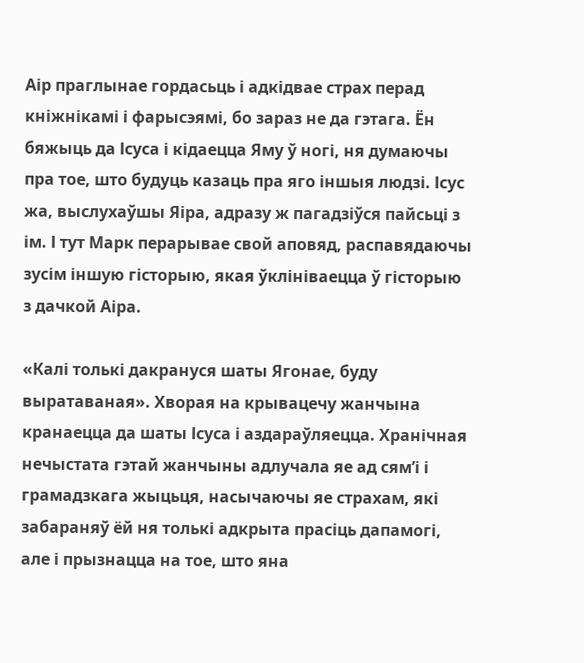Аір праглынае гордасьць і адкідвае страх перад кніжнікамі і фарысэямі, бо зараз не да гэтага. Ён бяжыць да Ісуса і кідаецца Яму ў ногі, ня думаючы пра тое, што будуць казаць пра яго іншыя людзі. Ісус жа, выслухаўшы Яіра, адразу ж пагадзіўся пайсьці з ім. І тут Марк перарывае свой аповяд, распавядаючы зусім іншую гісторыю, якая ўклініваецца ў гісторыю з дачкой Аіра.

«Калі толькі дакрануся шаты Ягонае, буду выратаваная». Хворая на крывацечу жанчына кранаецца да шаты Ісуса і аздараўляецца. Хранічная нечыстата гэтай жанчыны адлучала яе ад сям’і і грамадзкага жыцьця, насычаючы яе страхам, які забараняў ёй ня толькі адкрыта прасіць дапамогі, але і прызнацца на тое, што яна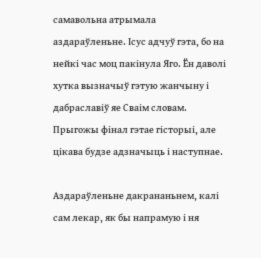самавольна атрымала аздараўленьне. Ісус адчуў гэта, бо на нейкі час моц пакінула Яго. Ён даволі хутка вызначыў гэтую жанчыну і дабраславіў яе Сваім словам. Прыгожы фінал гэтае гісторыі, але цікава будзе адзначыць і наступнае.

Аздараўленьне дакрананьнем, калі сам лекар, як бы напрамую і ня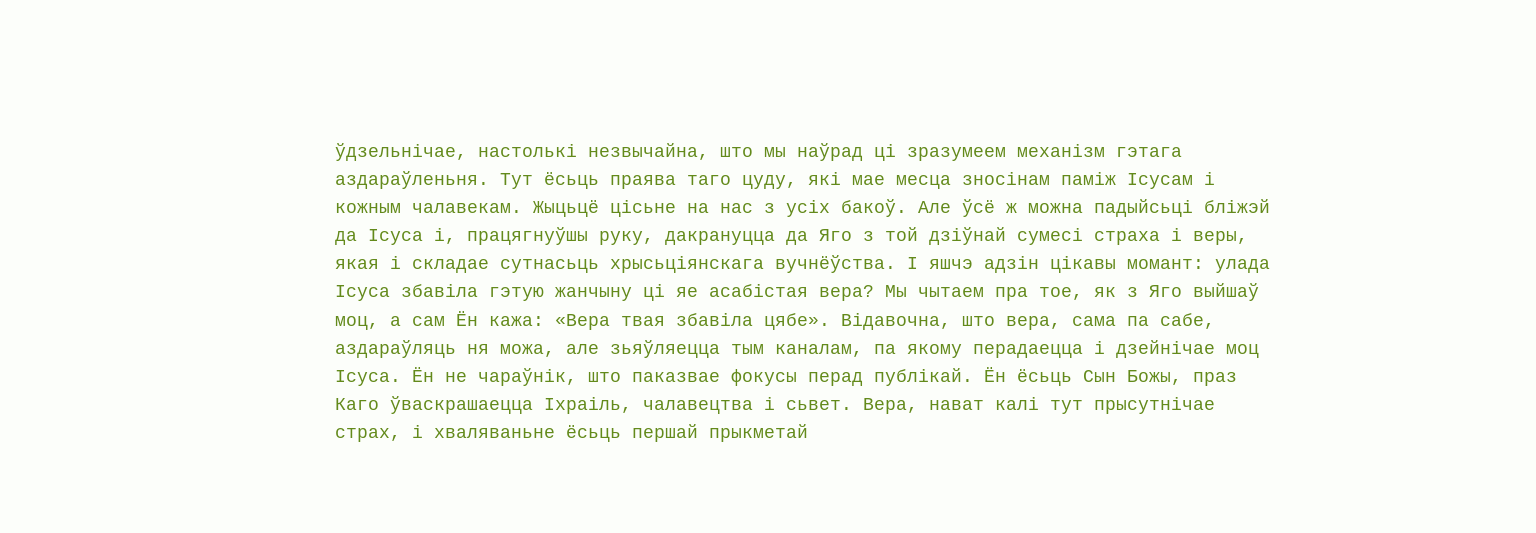ўдзельнічае, настолькі незвычайна, што мы наўрад ці зразумеем механізм гэтага аздараўленьня. Тут ёсьць праява таго цуду, які мае месца зносінам паміж Ісусам і кожным чалавекам. Жыцьцё цісьне на нас з усіх бакоў. Але ўсё ж можна падыйсьці бліжэй да Ісуса і, працягнуўшы руку, дакрануцца да Яго з той дзіўнай сумесі страха і веры, якая і складае сутнасьць хрысьціянскага вучнёўства. І яшчэ адзін цікавы момант: улада Ісуса збавіла гэтую жанчыну ці яе асабістая вера? Мы чытаем пра тое, як з Яго выйшаў моц, а сам Ён кажа: «Вера твая збавіла цябе». Відавочна, што вера, сама па сабе, аздараўляць ня можа, але зьяўляецца тым каналам, па якому перадаецца і дзейнічае моц Ісуса. Ён не чараўнік, што паказвае фокусы перад публікай. Ён ёсьць Сын Божы, праз Каго ўваскрашаецца Іхраіль, чалавецтва і сьвет. Вера, нават калі тут прысутнічае страх, і хваляваньне ёсьць першай прыкметай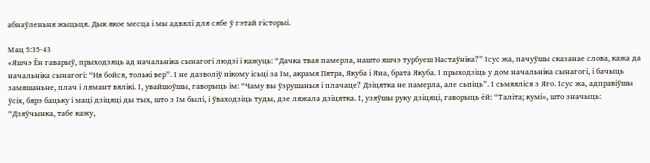абнаўленьня жыцьця. Дык якое месца і мы адвялі для сябе ў гэтай гісторыі.

Мац 5:35-43
«Яшчэ Ён гаварыў, прыходзяць ад начальніка сынагогі людзі і кажуць: “Дачка твая памерла, нашто яшчэ турбуеш Настаўніка?” Ісус жа, пачуўшы сказанае слова, кажа да начальніка сынагогі: “Ня бойся, толькі вер”. І не дазволіў нікому ісьці за Ім, акрамя Пятра, Якуба і Яна, брата Якуба. І прыходзіць у дом начальніка сынагогі, і бачыць замяшаньне, плач і лямант вялікі. І, увайшоўшы, гаворыць ім: “Чаму вы ўзрушаныя і плачаце? Дзіцятка не памерла, але сьпіць”. І сьмяяліся з Яго. Ісус жа, адправіўшы ўсіх, бярэ бацьку і маці дзіцяці ды тых, што з Ім былі, і ўваходзіць туды, дзе ляжала дзіцятка. І, узяўшы руку дзіцяці, гаворыць ёй: “Таліта; кумі», што значыць: “Дзяўчынка, табе кажу,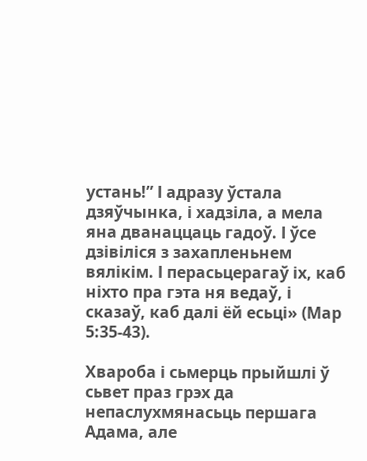устань!” І адразу ўстала дзяўчынка, і хадзіла, а мела яна дванаццаць гадоў. І ўсе дзівіліся з захапленьнем вялікім. І перасьцерагаў іх, каб ніхто пра гэта ня ведаў, і сказаў, каб далі ёй есьці» (Мар 5:35-43).

Хвароба і сьмерць прыйшлі ў сьвет праз грэх да непаслухмянасьць першага Адама, але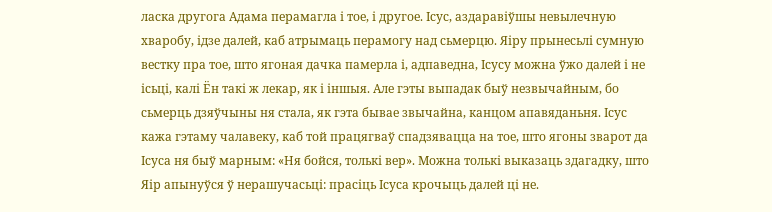ласка другога Адама перамагла і тое, і другое. Ісус, аздаравіўшы невылечную хваробу, ідзе далей, каб атрымаць перамогу над сьмерцю. Яіру прынесьлі сумную вестку пра тое, што ягоная дачка памерла і, адпаведна, Ісусу можна ўжо далей і не ісьці, калі Ён такі ж лекар, як і іншыя. Але гэты выпадак быў незвычайным, бо сьмерць дзяўчыны ня стала, як гэта бывае звычайна, канцом апавяданьня. Ісус кажа гэтаму чалавеку, каб той працягваў спадзявацца на тое, што ягоны зварот да Ісуса ня быў марным: «Ня бойся, толькі вер». Можна толькі выказаць здагадку, што Яір апынуўся ў нерашучасьці: прасіць Ісуса крочыць далей ці не.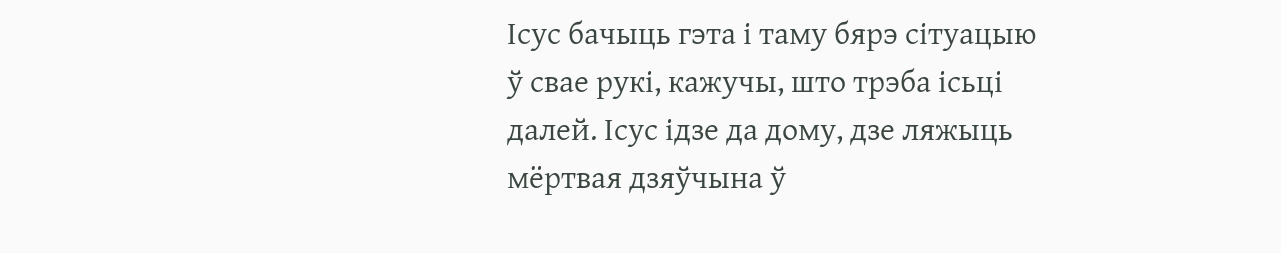Ісус бачыць гэта і таму бярэ сітуацыю ў свае рукі, кажучы, што трэба ісьці далей. Ісус ідзе да дому, дзе ляжыць мёртвая дзяўчына ў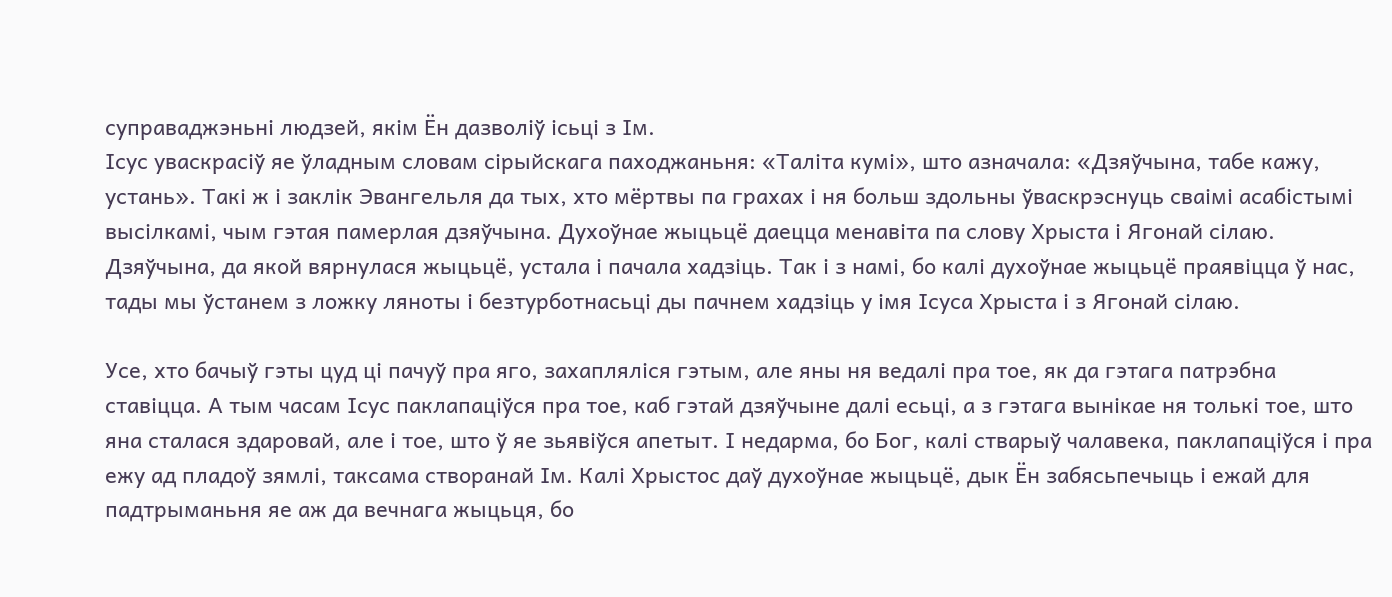суправаджэньні людзей, якім Ён дазволіў ісьці з Ім.
Ісус уваскрасіў яе ўладным словам сірыйскага паходжаньня: «Таліта кумі», што азначала: «Дзяўчына, табе кажу, устань». Такі ж і заклік Эвангельля да тых, хто мёртвы па грахах і ня больш здольны ўваскрэснуць сваімі асабістымі высілкамі, чым гэтая памерлая дзяўчына. Духоўнае жыцьцё даецца менавіта па слову Хрыста і Ягонай сілаю. Дзяўчына, да якой вярнулася жыцьцё, устала і пачала хадзіць. Так і з намі, бо калі духоўнае жыцьцё праявіцца ў нас, тады мы ўстанем з ложку ляноты і безтурботнасьці ды пачнем хадзіць у імя Ісуса Хрыста і з Ягонай сілаю.

Усе, хто бачыў гэты цуд ці пачуў пра яго, захапляліся гэтым, але яны ня ведалі пра тое, як да гэтага патрэбна ставіцца. А тым часам Ісус паклапаціўся пра тое, каб гэтай дзяўчыне далі есьці, а з гэтага вынікае ня толькі тое, што яна сталася здаровай, але і тое, што ў яе зьявіўся апетыт. І недарма, бо Бог, калі стварыў чалавека, паклапаціўся і пра ежу ад пладоў зямлі, таксама створанай Ім. Калі Хрыстос даў духоўнае жыцьцё, дык Ён забясьпечыць і ежай для падтрыманьня яе аж да вечнага жыцьця, бо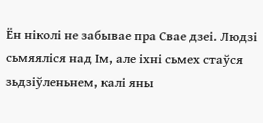Ён ніколі не забывае пра Свае дзеі. Людзі сьмяяліся над Ім, але іхні сьмех стаўся зьдзіўленьнем, калі яны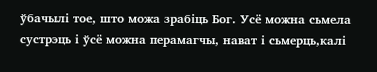ўбачылі тое, што можа зрабіць Бог. Усё можна сьмела сустрэць і ўсё можна перамагчы, нават і сьмерць,калі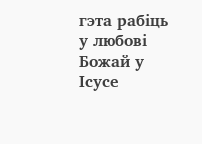гэта рабіць у любові Божай у Ісусе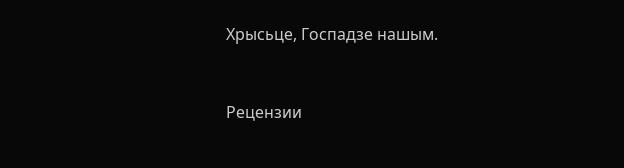Хрысьце, Госпадзе нашым.


Рецензии